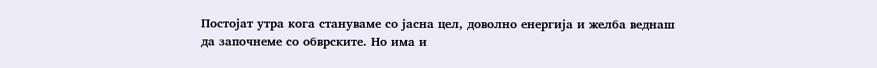Постојат утра кога стануваме со јасна цел, доволно енергија и желба веднаш да започнеме со обврските. Но има и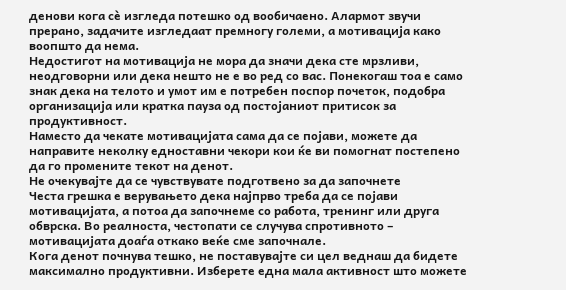денови кога сè изгледа потешко од вообичаено. Алармот звучи прерано, задачите изгледаат премногу големи, а мотивација како воопшто да нема.
Недостигот на мотивација не мора да значи дека сте мрзливи, неодговорни или дека нешто не е во ред со вас. Понекогаш тоа е само знак дека на телото и умот им е потребен поспор почеток, подобра организација или кратка пауза од постојаниот притисок за продуктивност.
Наместо да чекате мотивацијата сама да се појави, можете да направите неколку едноставни чекори кои ќе ви помогнат постепено да го промените текот на денот.
Не очекувајте да се чувствувате подготвено за да започнете
Честа грешка е верувањето дека најпрво треба да се појави мотивацијата, а потоа да започнеме со работа, тренинг или друга обврска. Во реалноста, честопати се случува спротивното – мотивацијата доаѓа откако веќе сме започнале.
Кога денот почнува тешко, не поставувајте си цел веднаш да бидете максимално продуктивни. Изберете една мала активност што можете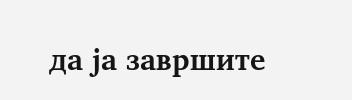да ја завршите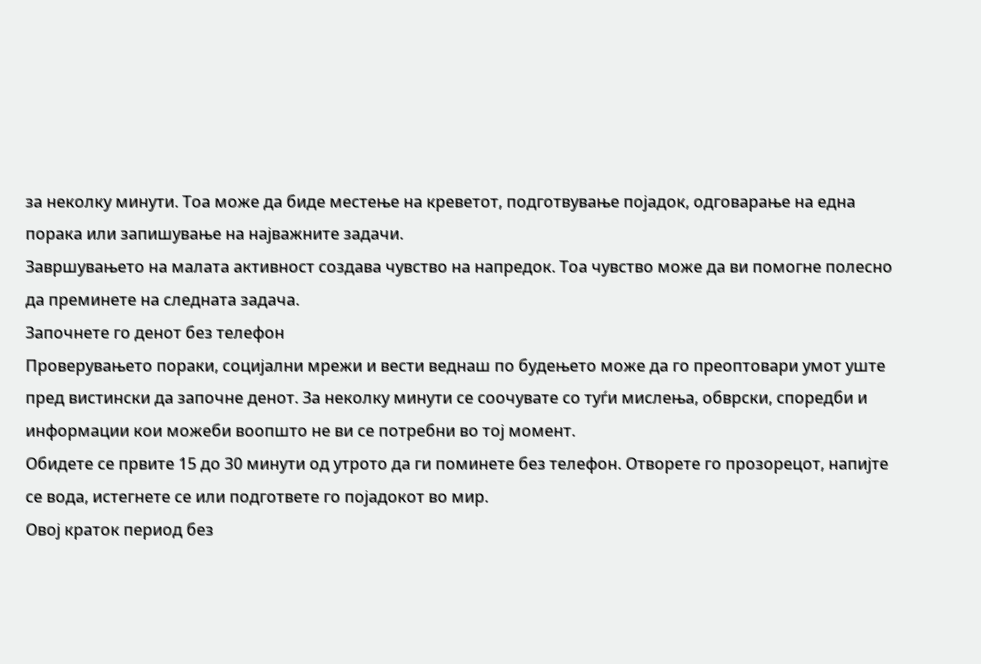за неколку минути. Тоа може да биде местење на креветот, подготвување појадок, одговарање на една порака или запишување на најважните задачи.
Завршувањето на малата активност создава чувство на напредок. Тоа чувство може да ви помогне полесно да преминете на следната задача.
Започнете го денот без телефон
Проверувањето пораки, социјални мрежи и вести веднаш по будењето може да го преоптовари умот уште пред вистински да започне денот. За неколку минути се соочувате со туѓи мислења, обврски, споредби и информации кои можеби воопшто не ви се потребни во тој момент.
Обидете се првите 15 до 30 минути од утрото да ги поминете без телефон. Отворете го прозорецот, напијте се вода, истегнете се или подгответе го појадокот во мир.
Овој краток период без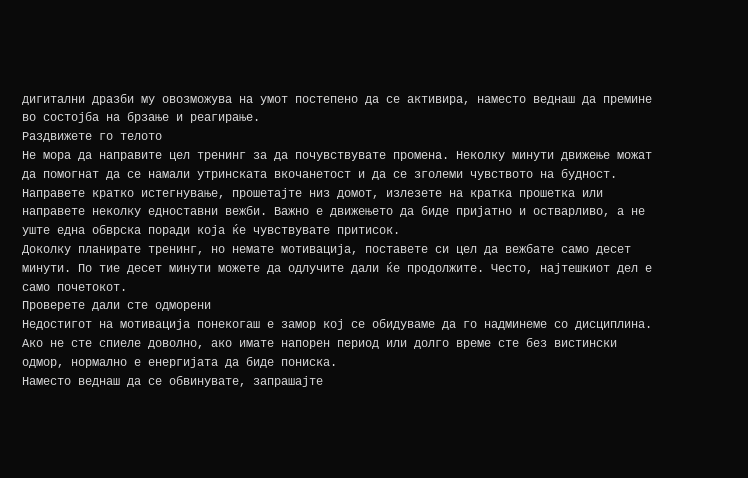дигитални дразби му овозможува на умот постепено да се активира, наместо веднаш да премине во состојба на брзање и реагирање.
Раздвижете го телото
Не мора да направите цел тренинг за да почувствувате промена. Неколку минути движење можат да помогнат да се намали утринската вкочанетост и да се зголеми чувството на будност.
Направете кратко истегнување, прошетајте низ домот, излезете на кратка прошетка или направете неколку едноставни вежби. Важно е движењето да биде пријатно и остварливо, а не уште една обврска поради која ќе чувствувате притисок.
Доколку планирате тренинг, но немате мотивација, поставете си цел да вежбате само десет минути. По тие десет минути можете да одлучите дали ќе продолжите. Често, најтешкиот дел е само почетокот.
Проверете дали сте одморени
Недостигот на мотивација понекогаш е замор кој се обидуваме да го надминеме со дисциплина. Ако не сте спиеле доволно, ако имате напорен период или долго време сте без вистински одмор, нормално е енергијата да биде пониска.
Наместо веднаш да се обвинувате, запрашајте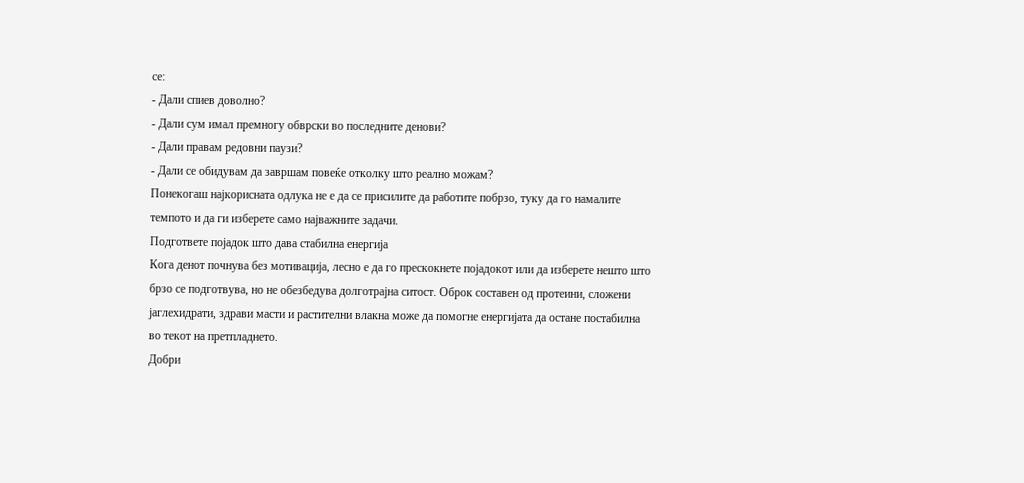се:
- Дали спиев доволно?
- Дали сум имал премногу обврски во последните денови?
- Дали правам редовни паузи?
- Дали се обидувам да завршам повеќе отколку што реално можам?
Понекогаш најкорисната одлука не е да се присилите да работите побрзо, туку да го намалите темпото и да ги изберете само најважните задачи.
Подгответе појадок што дава стабилна енергија
Кога денот почнува без мотивација, лесно е да го прескокнете појадокот или да изберете нешто што брзо се подготвува, но не обезбедува долготрајна ситост. Оброк составен од протеини, сложени јаглехидрати, здрави масти и растителни влакна може да помогне енергијата да остане постабилна во текот на претпладнето.
Добри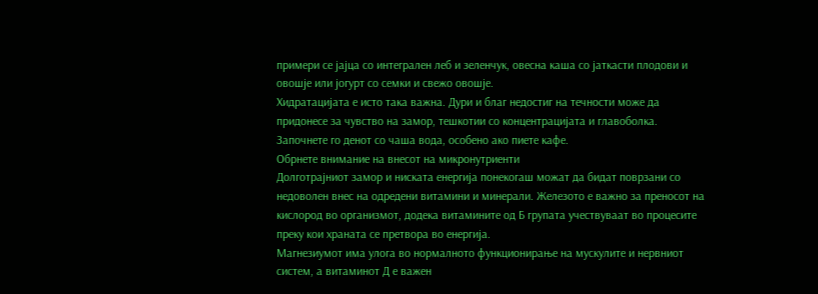примери се јајца со интегрален леб и зеленчук, овесна каша со јаткасти плодови и овошје или јогурт со семки и свежо овошје.
Хидратацијата е исто така важна. Дури и благ недостиг на течности може да придонесе за чувство на замор, тешкотии со концентрацијата и главоболка. Започнете го денот со чаша вода, особено ако пиете кафе.
Обрнете внимание на внесот на микронутриенти
Долготрајниот замор и ниската енергија понекогаш можат да бидат поврзани со недоволен внес на одредени витамини и минерали. Железото е важно за преносот на кислород во организмот, додека витамините од Б групата учествуваат во процесите преку кои храната се претвора во енергија.
Магнезиумот има улога во нормалното функционирање на мускулите и нервниот систем, а витаминот Д е важен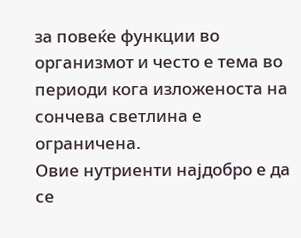за повеќе функции во организмот и често е тема во периоди кога изложеноста на сончева светлина е ограничена.
Овие нутриенти најдобро е да се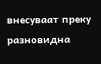внесуваат преку разновидна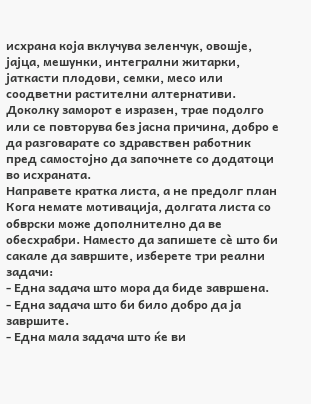исхрана која вклучува зеленчук, овошје, јајца, мешунки, интегрални житарки, јаткасти плодови, семки, месо или соодветни растителни алтернативи. Доколку заморот е изразен, трае подолго или се повторува без јасна причина, добро е да разговарате со здравствен работник пред самостојно да започнете со додатоци во исхраната.
Направете кратка листа, а не предолг план
Кога немате мотивација, долгата листа со обврски може дополнително да ве обесхрабри. Наместо да запишете сè што би сакале да завршите, изберете три реални задачи:
- Една задача што мора да биде завршена.
- Една задача што би било добро да ја завршите.
- Една мала задача што ќе ви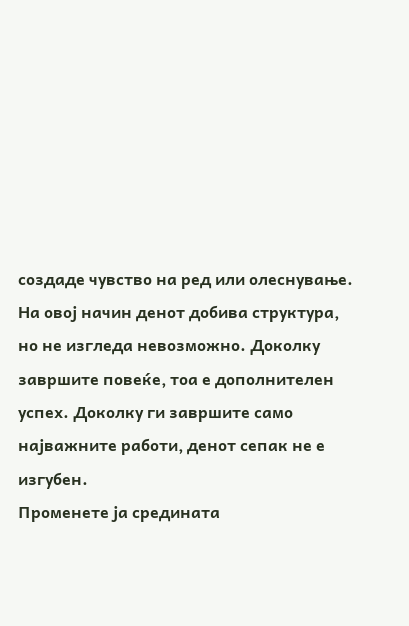создаде чувство на ред или олеснување.
На овој начин денот добива структура, но не изгледа невозможно. Доколку завршите повеќе, тоа е дополнителен успех. Доколку ги завршите само најважните работи, денот сепак не е изгубен.
Променете ја средината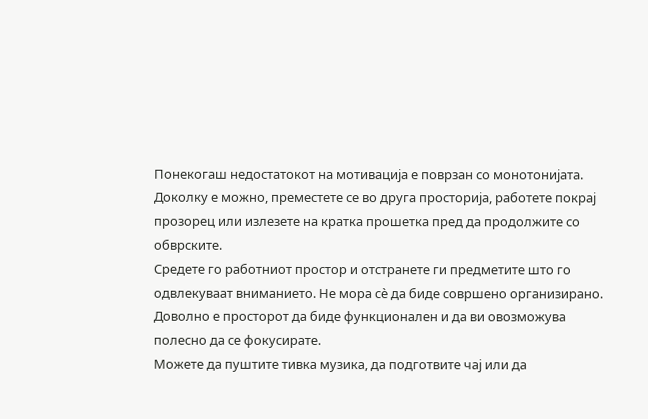Понекогаш недостатокот на мотивација е поврзан со монотонијата. Доколку е можно, преместете се во друга просторија, работете покрај прозорец или излезете на кратка прошетка пред да продолжите со обврските.
Средете го работниот простор и отстранете ги предметите што го одвлекуваат вниманието. Не мора сè да биде совршено организирано. Доволно е просторот да биде функционален и да ви овозможува полесно да се фокусирате.
Можете да пуштите тивка музика, да подготвите чај или да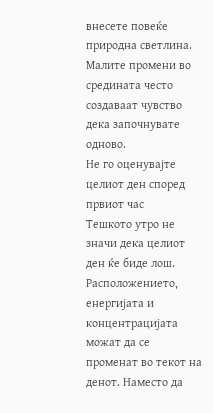внесете повеќе природна светлина. Малите промени во средината често создаваат чувство дека започнувате одново.
Не го оценувајте целиот ден според првиот час
Тешкото утро не значи дека целиот ден ќе биде лош. Расположението, енергијата и концентрацијата можат да се променат во текот на денот. Наместо да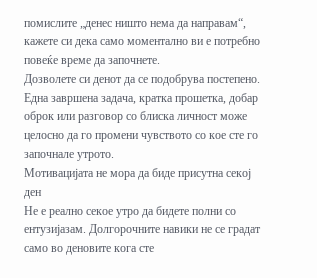помислите „денес ништо нема да направам“, кажете си дека само моментално ви е потребно повеќе време да започнете.
Дозволете си денот да се подобрува постепено. Една завршена задача, кратка прошетка, добар оброк или разговор со блиска личност може целосно да го промени чувството со кое сте го започнале утрото.
Мотивацијата не мора да биде присутна секој ден
Не е реално секое утро да бидете полни со ентузијазам. Долгорочните навики не се градат само во деновите кога сте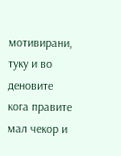мотивирани, туку и во деновите кога правите мал чекор и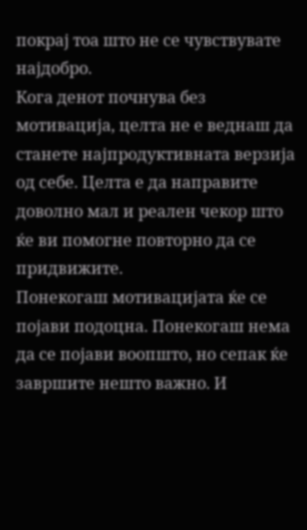покрај тоа што не се чувствувате најдобро.
Кога денот почнува без мотивација, целта не е веднаш да станете најпродуктивната верзија од себе. Целта е да направите доволно мал и реален чекор што ќе ви помогне повторно да се придвижите.
Понекогаш мотивацијата ќе се појави подоцна. Понекогаш нема да се појави воопшто, но сепак ќе завршите нешто важно. И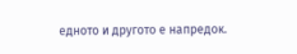едното и другото е напредок.